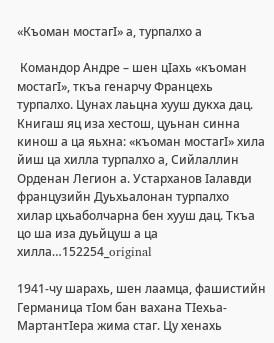«Къоман мостагI» а, турпалхо а

 Командор Андре – шен цIахь «къоман мостагI», ткъа генарчу Францехь турпалхо. Цунах лаьцна хууш дукха дац. Книгаш яц иза хестош, цуьнан синна кинош а ца яьхна: «къоман мостагI» хила йиш ца хилла турпалхо а, Сийлаллин Орденан Легион а. Устарханов Iалавди французийн Дуьхьалонан турпалхо хилар цхьаболчарна бен хууш дац. Ткъа цо ша иза дуьйцуш а ца хилла…152254_original

1941-чу шарахь, шен лаамца, фашистийн Германица тIом бан вахана ТIехьа-МартантIера жима стаг. Цу хенахь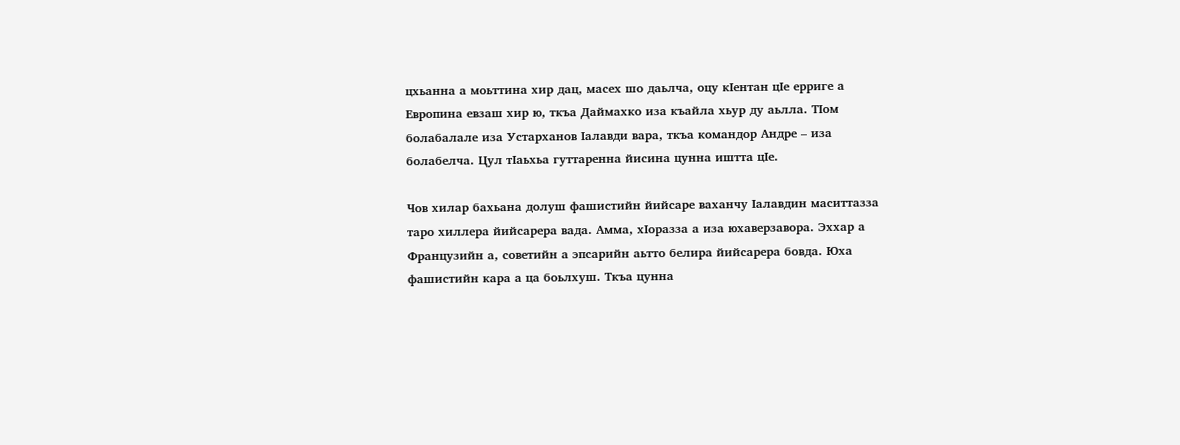цхьанна а моьттина хир дац, масех шо даьлча, оцу кIентан цIе ерриге а Европина евзаш хир ю, ткъа Даймахко иза къайла хьур ду аьлла. ТIом болабалале иза Устарханов Iалавди вара, ткъа командор Андре – иза болабелча. Цул тIаьхьа гуттаренна йисина цунна иштта цIе.

Чов хилар бахьана долуш фашистийн йийсаре ваханчу Iалавдин маситтазза таро хиллера йийсарера вада. Амма, хIоразза а иза юхаверзавора. Эххар а Французийн а, советийн а эпсарийн аьтто белира йийсарера бовда. Юха фашистийн кара а ца боьлхуш. Ткъа цунна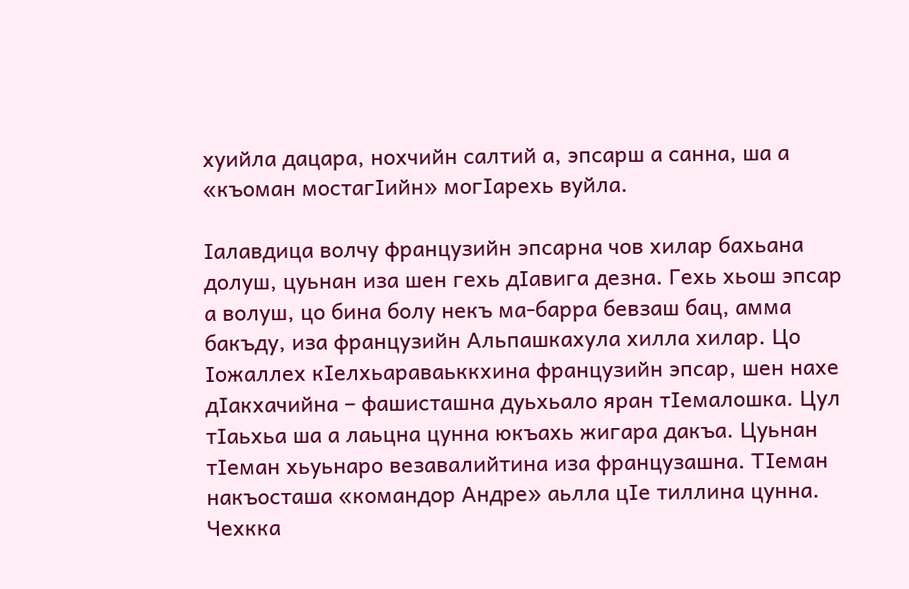хуийла дацара, нохчийн салтий а, эпсарш а санна, ша а «къоман мостагIийн» могIарехь вуйла.

Iалавдица волчу французийн эпсарна чов хилар бахьана долуш, цуьнан иза шен гехь дIавига дезна. Гехь хьош эпсар а волуш, цо бина болу некъ ма-барра бевзаш бац, амма бакъду, иза французийн Альпашкахула хилла хилар. Цо Iожаллех кIелхьараваьккхина французийн эпсар, шен нахе дIакхачийна – фашисташна дуьхьало яран тIемалошка. Цул тIаьхьа ша а лаьцна цунна юкъахь жигара дакъа. Цуьнан тIеман хьуьнаро везавалийтина иза французашна. ТIеман накъосташа «командор Андре» аьлла цIе тиллина цунна. Чехкка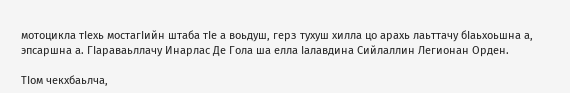мотоцикла тIехь мостагIийн штаба тIе а воьдуш, герз тухуш хилла цо арахь лаьттачу бIаьхоьшна а, эпсаршна а. ГIараваьллачу Инарлас Де Гола ша елла Iалавдина Сийлаллин Легионан Орден.

ТIом чекхбаьлча,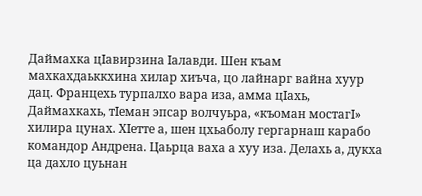Даймахка цIавирзина Iалавди. Шен къам махкахдаьккхина хилар хиъча, цо лайнарг вайна хуур дац. Францехь турпалхо вара иза, амма цIахь, Даймахкахь, тIеман эпсар волчуьра, «къоман мостагI» хилира цунах. ХIетте а, шен цхьаболу гергарнаш карабо командор Андрена. Цаьрца ваха а хуу иза. Делахь а, дукха ца дахло цуьнан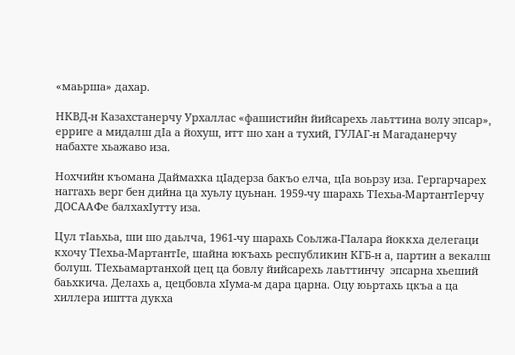«маьрша» дахар.

НКВД-н Казахстанерчу Урхаллас «фашистийн йийсарехь лаьттина волу эпсар», ерриге а мидалш дIа а йохуш, итт шо хан а тухий, ГУЛАГ-н Магаданерчу набахте хьажаво иза.

Нохчийн къомана Даймахка цIадерза бакъо елча, цIа воьрзу иза. Гергарчарех наггахь верг бен дийна ца хуьлу цуьнан. 1959-чу шарахь ТIехьа-МартантIерчу ДОСААФе балхахIутту иза.

Цул тIаьхьа, ши шо даьлча, 1961-чу шарахь Соьлжа-ГIалара йоккха делегаци кхочу ТIехьа-МартантIе, шайна юкъахь республикин КГБ-н а, партин а векалш болуш. ТIехьамартанхой цец ца бовлу йийсарехь лаьттинчу  эпсарна хьеший баьхкича. Делахь а, цецбовла хIума-м дара царна. Оцу юьртахь цкъа а ца хиллера иштта дукха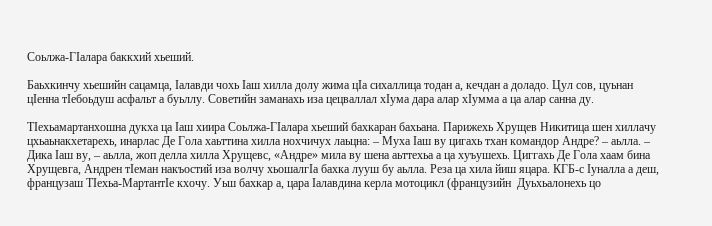Соьлжа-ГIалара баккхий хьеший.

Баьхкинчу хьешийн сацамца, Iалавди чохь Iаш хилла долу жима цIа сихаллица тодан а, кечдан а доладо. Цул сов, цуьнан цIенна тIебоьдуш асфальт а буьллу. Советийн заманахь иза цецваллал хIума дара алар хIумма а ца алар санна ду.

ТIехьамартанхошна дукха ца Iаш хиира Соьлжа-ГIалара хьеший бахкаран бахьана. Парижехь Хрущев Никитица шен хиллачу цхьаьнакхетарехь, инарлас Де Гола хаьттина хилла нохчичух лаьцна: – Муха Iаш ву цигахь тхан командор Андре? – аьлла. – Дика Iаш ву, – аьлла, жоп делла хилла Хрущевс, «Андре» мила ву шена аьттехьа а ца хуъушехь. Циггахь Де Гола хаам бина Хрущевга, Андрен тIеман накъостий иза волчу хьошалгIа бахка лууш бу аьлла. Реза ца хила йиш яцара. КГБ-с Iуналла а деш, французаш ТIехьа-МартантIе кхочу. Уьш бахкар а, цара Iалавдина керла мотоцикл (французийн  Дуьхьалонехь цо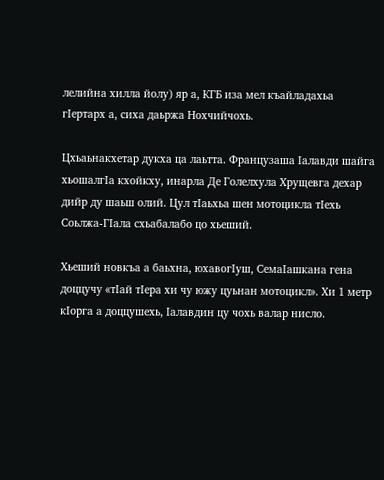лелийна хилла йолу) яр а, КГБ иза мел къайладахьа гIертарх а, сиха даьржа Нохчийчохь.

Цхьаьнакхетар дукха ца лаьтта. Французаша Iалавди шайга хьошалгIа кхойкху, инарла Де Голелхула Хрущевга дехар дийр ду шаьш олий. Цул тIаьхьа шен мотоцикла тIехь Соьлжа-ГIала схьабалабо цо хьеший.

Хьеший новкъа а баьхна, юхавогIуш, СемаIашкана гена доццучу «тIай тIера хи чу южу цуьнан мотоцикл». Хи 1 метр кIорга а доццушехь, Iалавдин цу чохь валар нисло.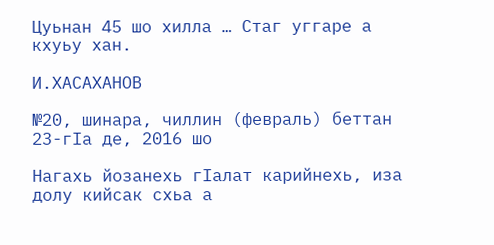Цуьнан 45 шо хилла … Стаг уггаре а кхуьу хан.

И.ХАСАХАНОВ

№20, шинара, чиллин (февраль) беттан 23-гIа де, 2016 шо

Нагахь йозанехь гIалат карийнехь, иза долу кийсак схьа а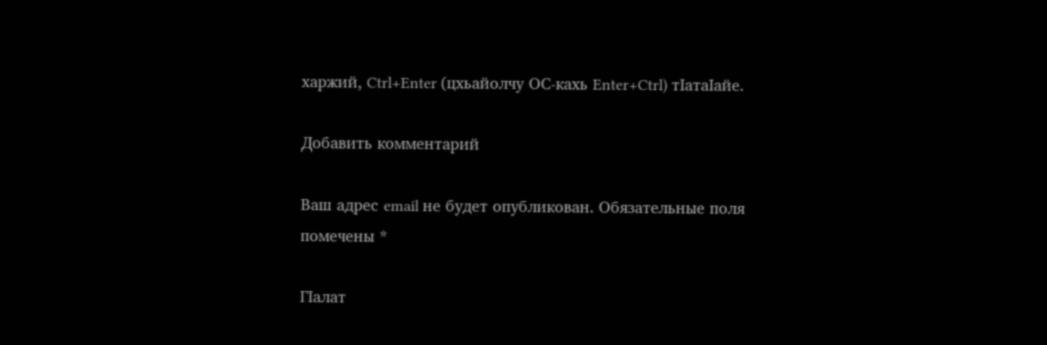харжий, Ctrl+Enter (цхьайолчу ОС-кахь Enter+Ctrl) тIатаIайе.

Добавить комментарий

Ваш адрес email не будет опубликован. Обязательные поля помечены *

ГIалат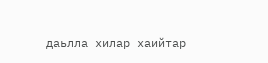даьлла хилар хаийтар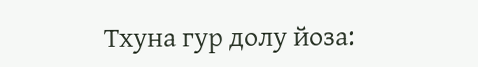Тхуна гур долу йоза: